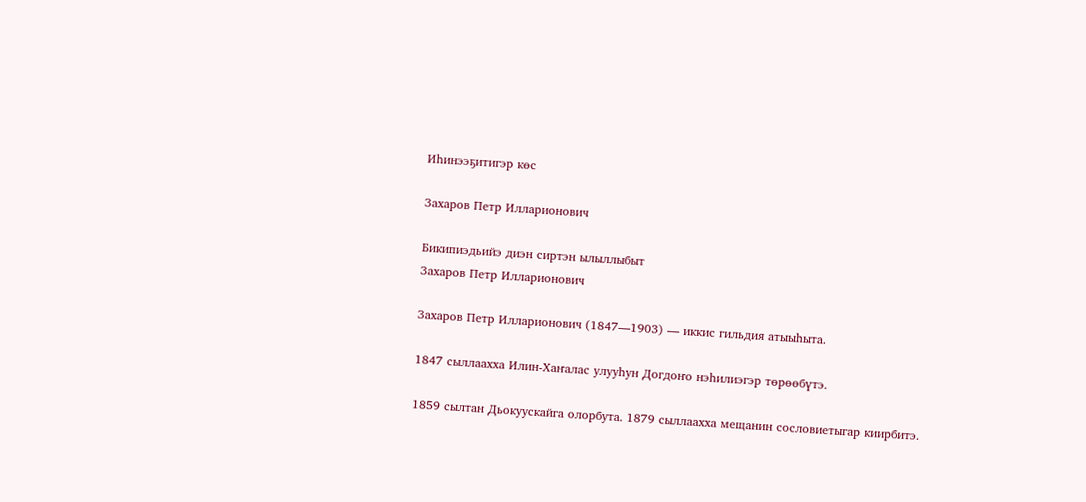Иһинээҕитигэр көс

Захаров Петр Илларионович

Бикипиэдьийэ диэн сиртэн ылыллыбыт
Захаров Петр Илларионович

Захаров Петр Илларионович (1847—1903) — иккис гильдия атыыһыта.

1847 сыллаахха Илин-Хаҥалас улууһун Догдоҥо нэһилиэгэр төрөөбүтэ.

1859 сылтан Дьокуускайга олорбута. 1879 сыллаахха мещанин сословиетыгар киирбитэ.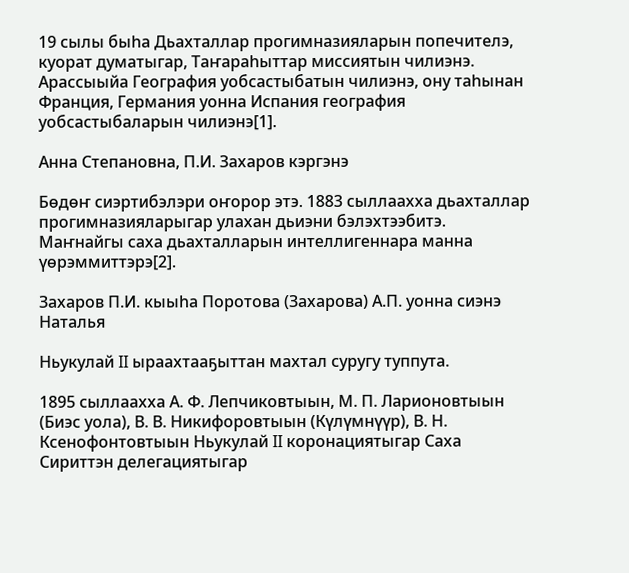19 сылы быһа Дьахталлар прогимназияларын попечителэ, куорат думатыгар, Таҥараһыттар миссиятын чилиэнэ. Арассыыйа География уобсастыбатын чилиэнэ, ону таһынан Франция, Германия уонна Испания география уобсастыбаларын чилиэнэ[1].

Анна Cтепановна, П.И. Захаров кэргэнэ

Бөдөҥ сиэртибэлэри оҥорор этэ. 1883 сыллаахха дьахталлар прогимназияларыгар улахан дьиэни бэлэхтээбитэ. Маҥнайгы саха дьахталларын интеллигеннара манна үөрэммиттэрэ[2].

Захаров П.И. кыыһа Поротова (Захарова) А.П. уонна сиэнэ Наталья

Ньукулай II ыраахтааҕыттан махтал суругу туппута.

1895 сыллаахха А. Ф. Лепчиковтыын, М. П. Ларионовтыын (Биэс уола), В. В. Никифоровтыын (Күлүмнүүр), В. Н. Ксенофонтовтыын Ньукулай II коронациятыгар Саха Сириттэн делегациятыгар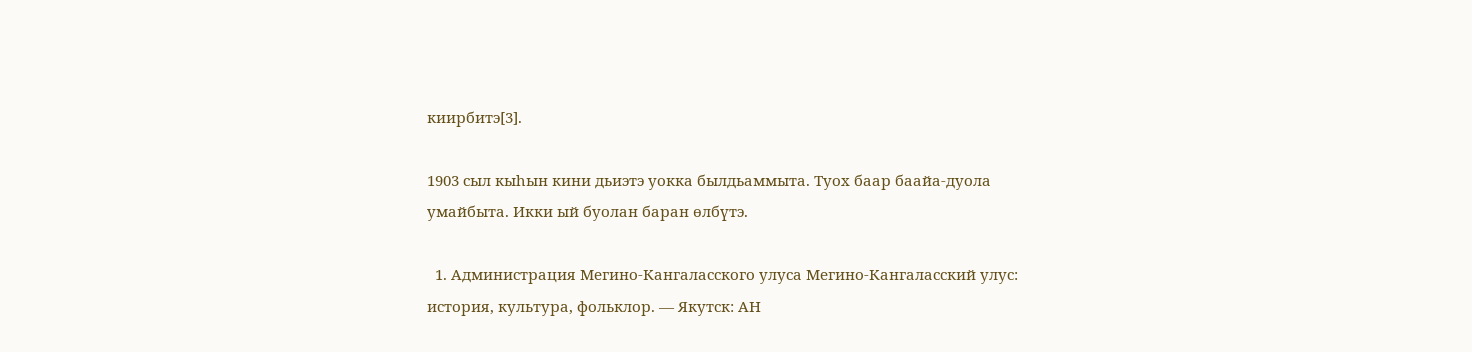киирбитэ[3].

1903 сыл кыһын кини дьиэтэ уокка былдьаммыта. Туох баар баайа-дуола умайбыта. Икки ый буолан баран өлбүтэ.

  1. Администрация Мегино-Кангаласского улуса Мегино-Кангаласский улус: история, культура, фольклор. — Якутск: АН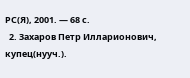РС(Я), 2001. — 68 с.
  2. Захаров Петр Илларионович, купец(нууч.).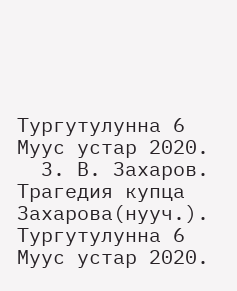Тургутулунна 6 Муус устар 2020.
  3. В. Захаров. Трагедия купца Захарова(нууч.). Тургутулунна 6 Муус устар 2020.